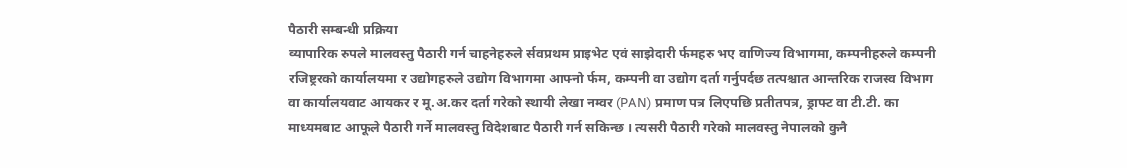पैठारी सम्बन्धी प्रक्रिया
व्यापारिक रुपले मालवस्तु पैठारी गर्न चाहनेहरुले र्सवप्रथम प्राइभेट एवं साझेदारी र्फमहरु भए वाणिज्य विभागमा, कम्पनीहरुले कम्पनी रजिष्ट्ररको कार्यालयमा र उद्योगहरुले उद्योग विभागमा आफ्नो र्फम, कम्पनी वा उद्योग दर्ता गर्नुपर्दछ तत्पश्चात आन्तरिक राजस्व विभाग वा कार्यालयवाट आयकर र मू.अ.कर दर्ता गरेको स्थायी लेखा नम्वर (PAN) प्रमाण पत्र लिएपछि प्रतीतपत्र, ड्राफ्ट वा टी.टी. का माध्यमबाट आफूले पैठारी गर्ने मालवस्तु विदेशबाट पैठारी गर्न सकिन्छ । त्यसरी पैठारी गरेको मालवस्तु नेपालको कुनै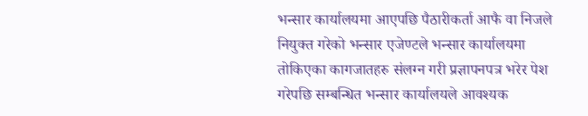भन्सार कार्यालयमा आएपछि पैठारीकर्ता आफै वा निजले नियुक्त गरेको भन्सार एजेण्टले भन्सार कार्यालयमा तोकिएका कागजातहरु संलग्न गरी प्रज्ञापनपत्र भरेर पेश गरेपछि सम्बन्धित भन्सार कार्यालयले आवश्यक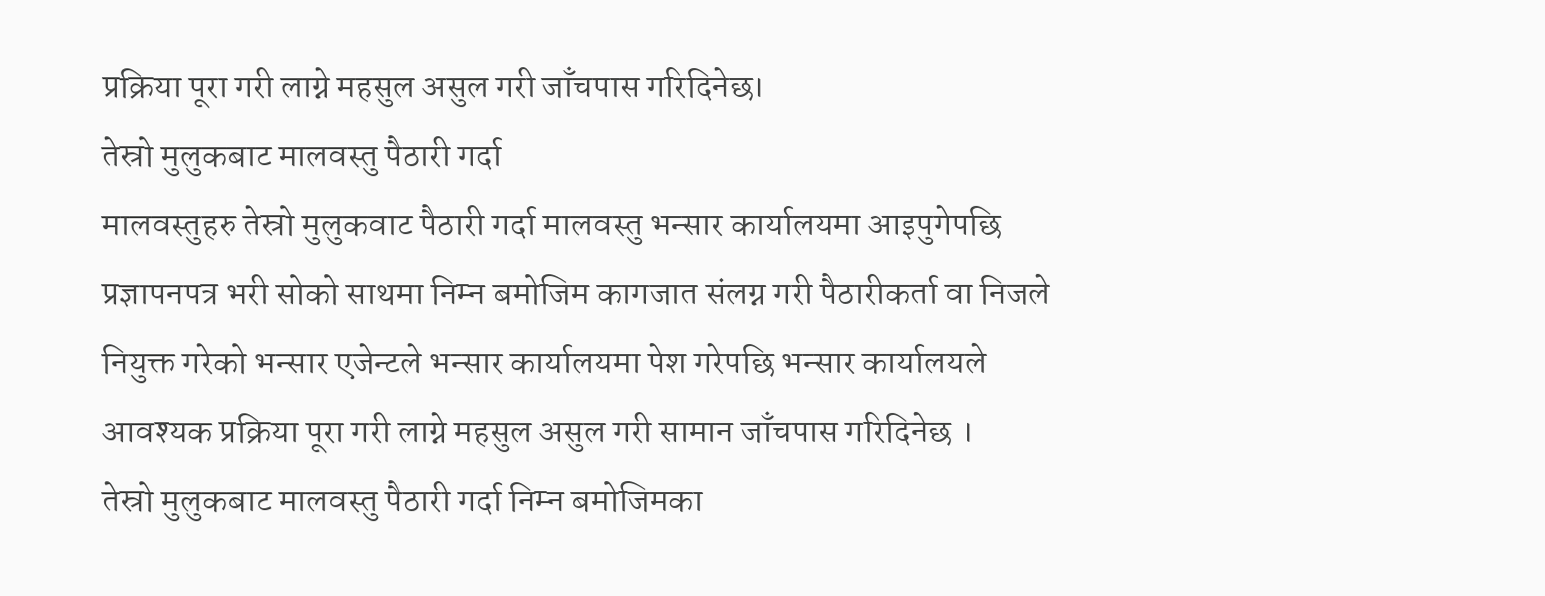प्रक्रिया पूरा गरी लाग्ने महसुल असुल गरी जाँचपास गरिदिनेछ।
तेस्रो मुलुकबाट मालवस्तु पैठारी गर्दा
मालवस्तुहरु तेस्रो मुलुकवाट पैठारी गर्दा मालवस्तु भन्सार कार्यालयमा आइपुगेपछि प्रज्ञापनपत्र भरी सोको साथमा निम्न बमोजिम कागजात संलग्न गरी पैठारीकर्ता वा निजले नियुक्त गरेको भन्सार एजेन्टले भन्सार कार्यालयमा पेश गरेपछि भन्सार कार्यालयले आवश्यक प्रक्रिया पूरा गरी लाग्ने महसुल असुल गरी सामान जाँचपास गरिदिनेछ ।
तेस्रो मुलुकबाट मालवस्तु पैठारी गर्दा निम्न बमोजिमका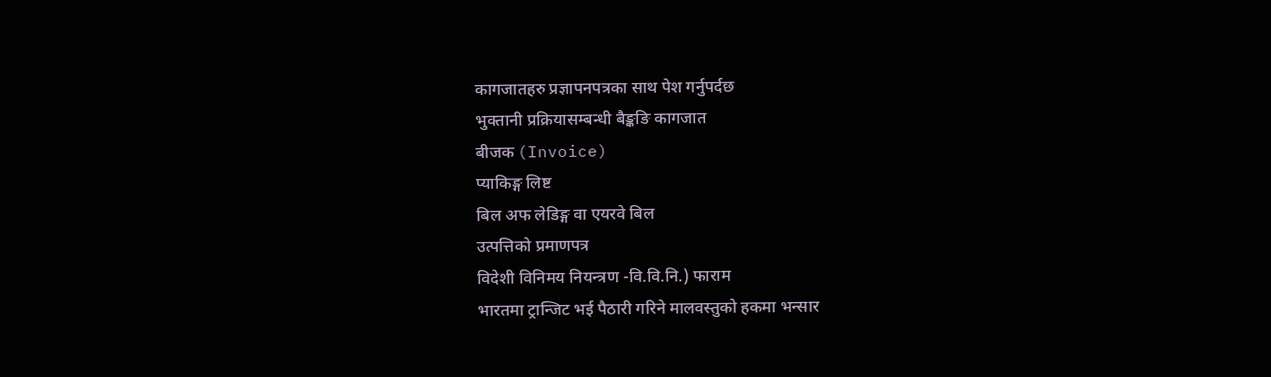कागजातहरु प्रज्ञापनपत्रका साथ पेश गर्नुपर्दछ
भुक्तानी प्रक्रियासम्बन्धी बैङ्कङि कागजात
बीजक (Invoice)
प्याकिङ्ग लिष्ट
बिल अफ लेडिङ्ग वा एयरवे बिल
उत्पत्तिको प्रमाणपत्र
विदेशी विनिमय नियन्त्रण -वि.वि.नि.) फाराम
भारतमा ट्रान्जिट भई पैठारी गरिने मालवस्तुको हकमा भन्सार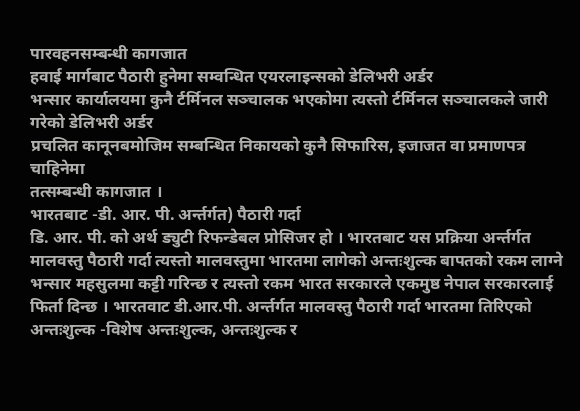पारवहनसम्बन्धी कागजात
हवाई मार्गबाट पैठारी हुनेमा सम्वन्धित एयरलाइन्सको डेलिभरी अर्डर
भन्सार कार्यालयमा कुनै र्टर्मिनल सञ्चालक भएकोमा त्यस्तो र्टर्मिनल सञ्चालकले जारी
गरेको डेलिभरी अर्डर
प्रचलित कानूनबमोजिम सम्बन्धित निकायको कुनै सिफारिस, इजाजत वा प्रमाणपत्र चाहिनेमा
तत्सम्बन्धी कागजात ।
भारतबाट -डी. आर. पी. अर्न्तर्गत) पैठारी गर्दा
डि. आर. पी. को अर्थ ड्युटी रिफन्डेबल प्रोसिजर हो । भारतबाट यस प्रक्रिया अर्न्तर्गत मालवस्तु पैठारी गर्दा त्यस्तो मालवस्तुमा भारतमा लागेको अन्तःशुल्क बापतको रकम लाग्ने भन्सार महसुलमा कट्टी गरिन्छ र त्यस्तो रकम भारत सरकारले एकमुष्ठ नेपाल सरकारलाई फिर्ता दिन्छ । भारतवाट डी.आर.पी. अर्न्तर्गत मालवस्तु पैठारी गर्दा भारतमा तिरिएको अन्तःशुल्क -विशेष अन्तःशुल्क, अन्तःशुल्क र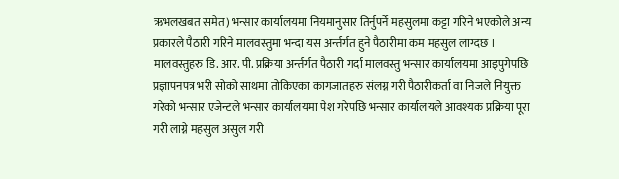ऋभलखबत समेत) भन्सार कार्यालयमा नियमानुसार तिर्नुपर्ने महसुलमा कट्टा गरिने भएकोले अन्य प्रकारले पैठारी गरिने मालवस्तुमा भन्दा यस अर्न्तर्गत हुने पैठारीमा कम महसुल लाग्दछ ।
मालवस्तुहरु डि. आर. पी. प्रक्रिया अर्न्तर्गत पैठारी गर्दा मालवस्तु भन्सार कार्यालयमा आइपुगेपछि प्रज्ञापनपत्र भरी सोको साथमा तोकिएका कागजातहरु संलग्न गरी पैठारीकर्ता वा निजले नियुक्त गरेको भन्सार एजेन्टले भन्सार कार्यालयमा पेश गरेपछि भन्सार कार्यालयले आवश्यक प्रक्रिया पूरा गरी लाग्ने महसुल असुल गरी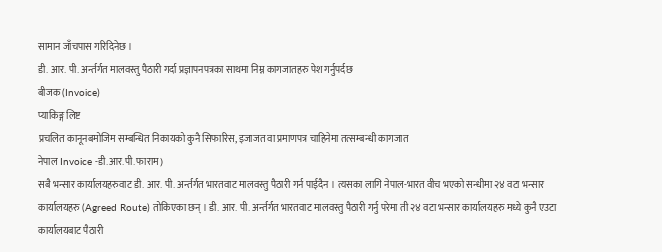सामान जाँचपास गरिदिनेछ ।
डी. आर. पी. अर्न्तर्गत मालवस्तु पैठारी गर्दा प्रज्ञापनपत्रका साथमा निम्न कागजातहरु पेश गर्नुपर्दछ
बीजक (Invoice)
प्याकिङ्ग लिष्ट
प्रचलित कानूनबमोजिम सम्बन्धित निकायको कुनै सिफारिस, इजाजत वा प्रमाणपत्र चाहिनेमा तत्सम्बन्धी कागजात
नेपाल Invoice -डी.आर.पी.फाराम)
सबै भन्सार कार्यालयहरुवाट डी. आर. पी. अर्न्तर्गत भारतवाट मालवस्तु पैठारी गर्न पाईदैन । त्यसका लागि नेपाल-भारत वीच भएको सन्धीमा २४ वटा भन्सार कार्यालयहरु (Agreed Route) तोकिएका छन् । डी. आर. पी. अर्न्तर्गत भारतवाट मालवस्तु पैठारी गर्नु परेमा ती २४ वटा भन्सार कार्यालयहरु मध्ये कुनै एउटा कार्यालयबाट पैठारी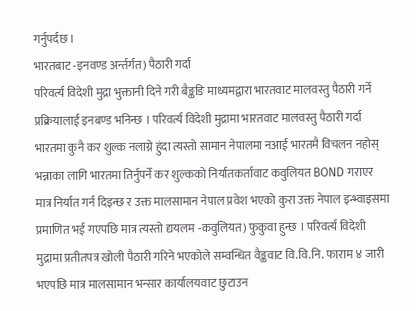गर्नुपर्दछ ।
भारतबाट -इनवण्ड अर्न्तर्गत) पैठारी गर्दा
परिवर्त्य विदेशी मुद्रा भुक्तानी दिने गरी बैङ्कङि माध्यमद्वारा भारतवाट मालवस्तु पैठारी गर्ने प्रक्रियालाई इनबण्ड भनिन्छ । परिवर्त्य विदेशी मुद्रामा भारतवाट मालवस्तु पैठारी गर्दा भारतमा कुनै कर शुल्क नलाग्ने हुंदा त्यस्तो सामान नेपालमा नआई भारतमै विचलन नहोस् भन्नाका लागि भारतमा तिर्नुपर्ने कर शुल्कको निर्यातकर्तावाट कवुलियत BOND गराएर मात्र निर्यात गर्न दिइन्छ र उक्त मालसामान नेपाल प्रवेश भएको कुरा उक्त नेपाल इन्भ्वाइसमा प्रमाणित भई गएपछि मात्र त्यस्तो द्ययलम -कवुलियत) फुकुवा हुन्छ । परिवर्त्य विदेशी मुद्रामा प्रतीतपत्र खोली पैठारी गरिने भएकोले सम्वन्धित वैङ्कवाट वि.वि.नि. फाराम ४ जारी भएपछि मात्र मालसामान भन्सार कार्यालयवाट छुटाउन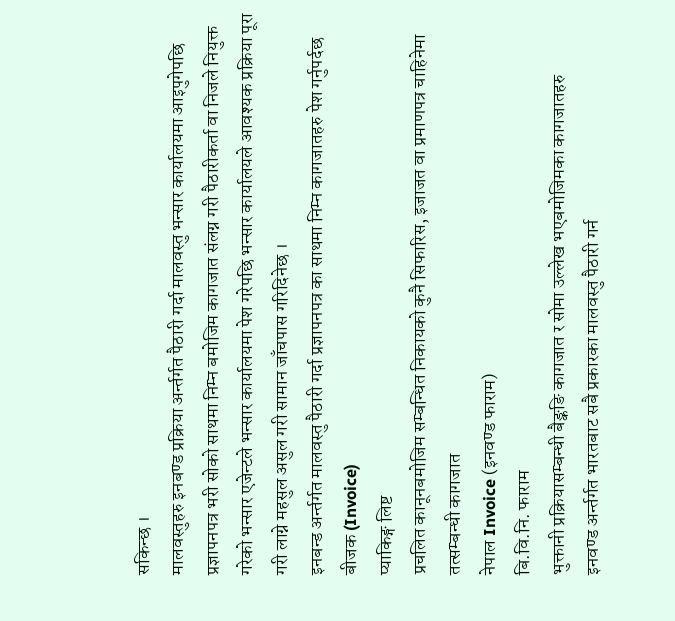सकिन्छ ।
मालवस्तुहरु इनबण्ड प्रक्रिया अर्न्तर्गत पैठारी गर्दा मालवस्तु भन्सार कार्यालयमा आइपुगेपछि प्रज्ञापनपत्र भरी सोको साथमा निम्न बमोजिम कागजात संलग्न गरी पैठारीकर्ता वा निजले नियुक्त गरेको भन्सार एजेन्टले भन्सार कार्यालयमा पेश गरेपछि भन्सार कार्यालयले आवश्यक प्रक्रिया पूरा गरी लाग्ने महसुल असुल गरी सामान जाँचपास गरिदिनेछ ।
इनबन्ड अर्न्तर्गत मालवस्तु पैठारी गर्दा प्रज्ञापनपत्र का साथमा निम्न कागजातहरु पेश गर्नुपर्दछ
बीजक (Invoice)
प्याकिङ्ग लिष्ट
प्रचलित कानूनबमोजिम सम्बन्धित निकायको कुनै सिफारिस, इजाजत वा प्रमाणपत्र चाहिनेमा तत्सम्बन्धी कागजात
नेपाल Invoice (इनवण्ड फाराम)
बि.वि.नि. फाराम
भुक्तानी प्रक्रियासम्बन्धी बैङ्कङि कागजात र सोमा उल्लेख भएबमोजिमका कागजातहरु
इनवण्ड अर्न्तर्गत भारतबाट सबै प्रकारका मालवस्तु पैठारी गर्न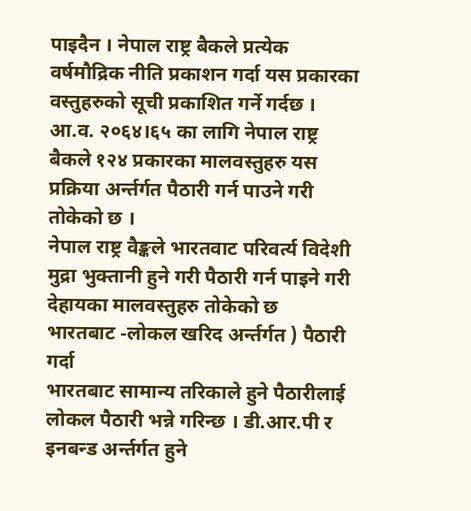पाइदैन । नेपाल राष्ट्र बैकले प्रत्येक वर्षमौद्रिक नीति प्रकाशन गर्दा यस प्रकारका वस्तुहरुको सूची प्रकाशित गर्ने गर्दछ । आ.व. २०६४।६५ का लागि नेपाल राष्ट्र बैकले १२४ प्रकारका मालवस्तुहरु यस प्रक्रिया अर्न्तर्गत पैठारी गर्न पाउने गरी तोकेको छ ।
नेपाल राष्ट्र वैङ्कले भारतवाट परिवर्त्य विदेशी मुद्रा भुक्तानी हुने गरी पैठारी गर्न पाइने गरी देहायका मालवस्तुहरु तोकेको छ
भारतबाट -लोकल खरिद अर्न्तर्गत ) पैठारी गर्दा
भारतबाट सामान्य तरिकाले हुने पैठारीलाई लोकल पैठारी भन्ने गरिन्छ । डी.आर.पी र इनबन्ड अर्न्तर्गत हुने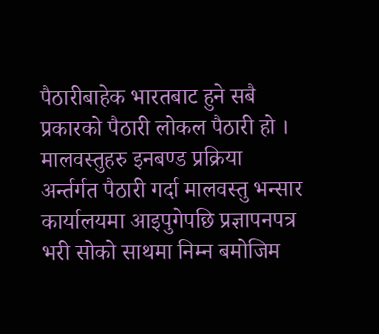पैठारीबाहेक भारतबाट हुने सबै प्रकारको पैठारी लोकल पैठारी हो । मालवस्तुहरु इनबण्ड प्रक्रिया अर्न्तर्गत पैठारी गर्दा मालवस्तु भन्सार कार्यालयमा आइपुगेपछि प्रज्ञापनपत्र भरी सोको साथमा निम्न बमोजिम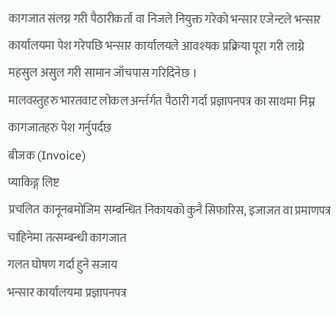कागजात संलग्न गरी पैठारीकर्ता वा निजले नियुक्त गरेको भन्सार एजेन्टले भन्सार कार्यालयमा पेश गरेपछि भन्सार कार्यालयले आवश्यक प्रक्रिया पूरा गरी लाग्ने महसुल असुल गरी सामान जाँचपास गरिदिनेछ ।
मालवस्तुहरु भारतवाट लोकल अर्न्तर्गत पैठारी गर्दा प्रज्ञापनपत्र का साथमा निम्न कागजातहरु पेश गर्नुपर्दछ
बीजक (Invoice)
प्याकिङ्ग लिष्ट
प्रचलित कानूनबमोजिम सम्बन्धित निकायको कुनै सिफारिस, इजाजत वा प्रमाणपत्र चाहिनेमा तत्सम्बन्धी कागजात
गलत घोषण गर्दा हुने सजाय
भन्सार कार्यालयमा प्रज्ञापनपत्र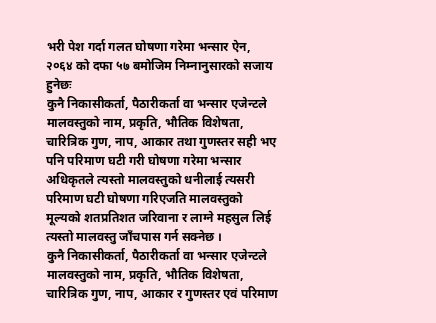भरी पेश गर्दा गलत घोषणा गरेमा भन्सार ऐन, २०६४ को दफा ५७ बमोजिम निम्नानुसारको सजाय हुनेछः
कुनै निकासीकर्ता, पैठारीकर्ता वा भन्सार एजेन्टले मालवस्तुको नाम, प्रकृति, भौतिक विशेषता, चारित्रिक गुण, नाप, आकार तथा गुणस्तर सही भए पनि परिमाण घटी गरी घोषणा गरेमा भन्सार अधिकृतले त्यस्तो मालवस्तुको धनीलाई त्यसरी परिमाण घटी घोषणा गरिएजति मालवस्तुको मूल्यको शतप्रतिशत जरिवाना र लाग्ने महसुल लिई त्यस्तो मालवस्तु जाँचपास गर्न सक्नेछ ।
कुनै निकासीकर्ता, पैठारीकर्ता वा भन्सार एजेन्टले मालवस्तुको नाम, प्रकृति, भौतिक विशेषता, चारित्रिक गुण, नाप, आकार र गुणस्तर एवं परिमाण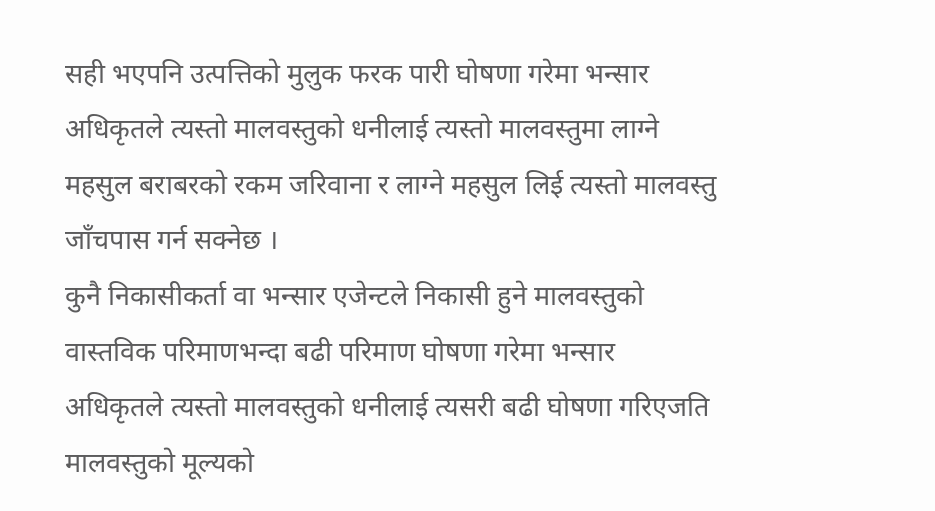सही भएपनि उत्पत्तिको मुलुक फरक पारी घोषणा गरेमा भन्सार अधिकृतले त्यस्तो मालवस्तुको धनीलाई त्यस्तो मालवस्तुमा लाग्ने महसुल बराबरको रकम जरिवाना र लाग्ने महसुल लिई त्यस्तो मालवस्तु जाँचपास गर्न सक्नेछ ।
कुनै निकासीकर्ता वा भन्सार एजेन्टले निकासी हुने मालवस्तुको वास्तविक परिमाणभन्दा बढी परिमाण घोषणा गरेमा भन्सार अधिकृतले त्यस्तो मालवस्तुको धनीलाई त्यसरी बढी घोषणा गरिएजति मालवस्तुको मूल्यको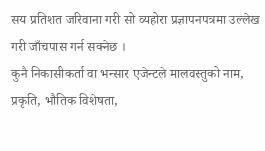सय प्रतिशत जरिवाना गरी सो व्यहोरा प्रज्ञापनपत्रमा उल्लेख गरी जाँचपास गर्न सक्नेछ ।
कुनै निकासीकर्ता वा भन्सार एजेन्टले मालवस्तुको नाम, प्रकृति, भौतिक विशेषता,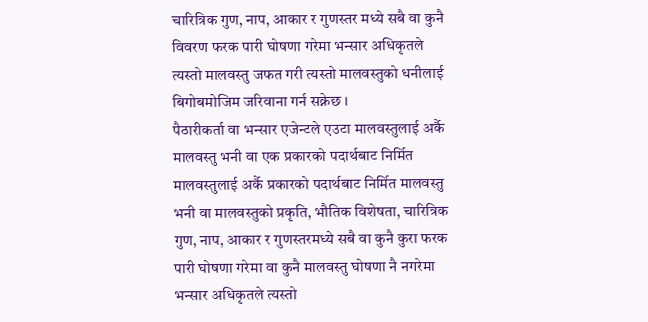चारित्रिक गुण, नाप, आकार र गुणस्तर मध्ये सबै वा कुनै विवरण फरक पारी घोषणा गरेमा भन्सार अधिकृतले त्यस्तो मालवस्तु जफत गरी त्यस्तो मालवस्तुको धनीलाई बिगोबमोजिम जरिवाना गर्न सक्नेछ ।
पैठारीकर्ता वा भन्सार एजेन्टले एउटा मालवस्तुलाई अर्कै मालवस्तु भनी वा एक प्रकारको पदार्थबाट निर्मित मालवस्तुलाई अर्कै प्रकारको पदार्थबाट निर्मित मालवस्तु भनी वा मालवस्तुको प्रकृति, भौतिक विशेषता, चारित्रिक गुण, नाप, आकार र गुणस्तरमध्ये सबै वा कुनै कुरा फरक पारी घोषणा गरेमा वा कुनै मालवस्तु घोषणा नै नगरेमा भन्सार अधिकृतले त्यस्तो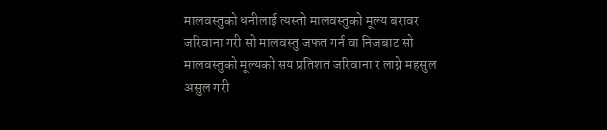मालवस्तुको धनीलाई त्यस्तो मालवस्तुको मूल्य बरावर जरिवाना गरी सो मालवस्तु जफत गर्न वा निजबाट सो मालवस्तुको मूल्यको सय प्रतिशत जरिवाना र लाग्ने महसुल असुल गरी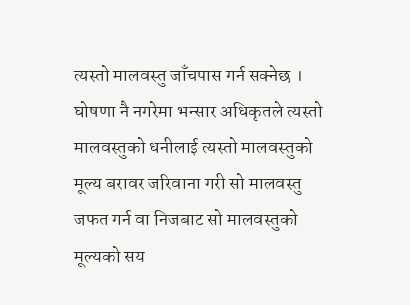त्यस्तो मालवस्तु जाँचपास गर्न सक्नेछ । घोषणा नै नगरेमा भन्सार अधिकृतले त्यस्तो मालवस्तुको धनीलाई त्यस्तो मालवस्तुको मूल्य बरावर जरिवाना गरी सो मालवस्तु जफत गर्न वा निजबाट सो मालवस्तुको मूल्यको सय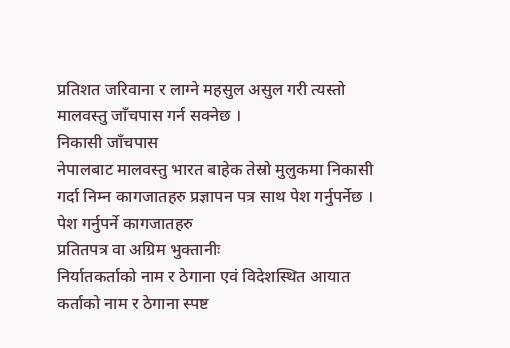प्रतिशत जरिवाना र लाग्ने महसुल असुल गरी त्यस्तो मालवस्तु जाँचपास गर्न सक्नेछ ।
निकासी जाँचपास
नेपालबाट मालवस्तु भारत बाहेक तेस्रो मुलुकमा निकासी गर्दा निम्न कागजातहरु प्रज्ञापन पत्र साथ पेश गर्नुपर्नेछ ।
पेश गर्नुपर्ने कागजातहरु
प्रतितपत्र वा अग्रिम भुक्तानीः
निर्यातकर्ताको नाम र ठेगाना एवं विदेशस्थित आयात कर्ताको नाम र ठेगाना स्पष्ट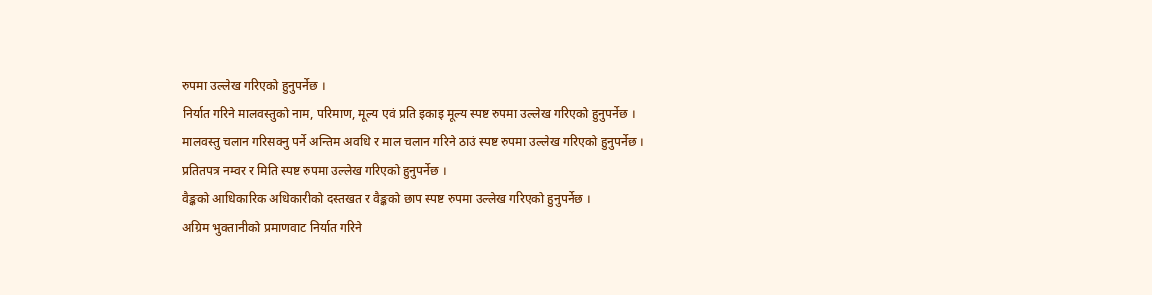रुपमा उल्लेख गरिएको हुनुपर्नेछ ।
निर्यात गरिने मालवस्तुको नाम, परिमाण, मूल्य एवं प्रति इकाइ मूल्य स्पष्ट रुपमा उल्लेख गरिएको हुनुपर्नेछ ।
मालवस्तु चलान गरिसक्नु पर्ने अन्तिम अवधि र माल चलान गरिने ठाउं स्पष्ट रुपमा उल्लेख गरिएको हुनुपर्नेछ ।
प्रतितपत्र नम्वर र मिति स्पष्ट रुपमा उल्लेख गरिएको हुनुपर्नेछ ।
वैङ्कको आधिकारिक अधिकारीको दस्तखत र वैङ्कको छाप स्पष्ट रुपमा उल्लेख गरिएको हुनुपर्नेछ ।
अग्रिम भुक्तानीको प्रमाणवाट निर्यात गरिने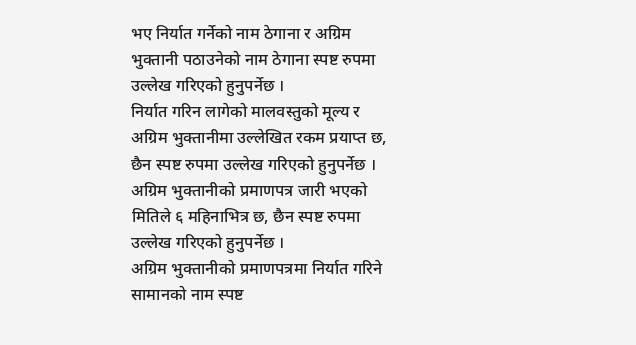भए निर्यात गर्नेको नाम ठेगाना र अग्रिम भुक्तानी पठाउनेको नाम ठेगाना स्पष्ट रुपमा उल्लेख गरिएको हुनुपर्नेछ ।
निर्यात गरिन लागेको मालवस्तुको मूल्य र अग्रिम भुक्तानीमा उल्लेखित रकम प्रयाप्त छ, छैन स्पष्ट रुपमा उल्लेख गरिएको हुनुपर्नेछ ।
अग्रिम भुक्तानीको प्रमाणपत्र जारी भएको मितिले ६ महिनाभित्र छ, छैन स्पष्ट रुपमा उल्लेख गरिएको हुनुपर्नेछ ।
अग्रिम भुक्तानीको प्रमाणपत्रमा निर्यात गरिने सामानको नाम स्पष्ट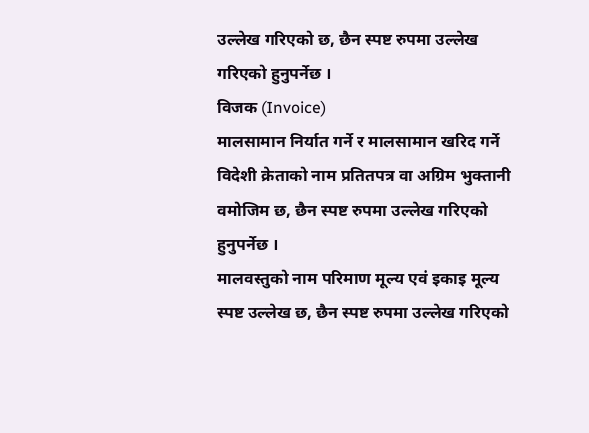उल्लेख गरिएको छ, छैन स्पष्ट रुपमा उल्लेख गरिएको हुनुपर्नेछ ।
विजक (Invoice)
मालसामान निर्यात गर्ने र मालसामान खरिद गर्ने विदेशी क्रेताको नाम प्रतितपत्र वा अग्रिम भुक्तानी वमोजिम छ, छैन स्पष्ट रुपमा उल्लेख गरिएको हुनुपर्नेछ ।
मालवस्तुको नाम परिमाण मूल्य एवं इकाइ मूल्य स्पष्ट उल्लेख छ, छैन स्पष्ट रुपमा उल्लेख गरिएको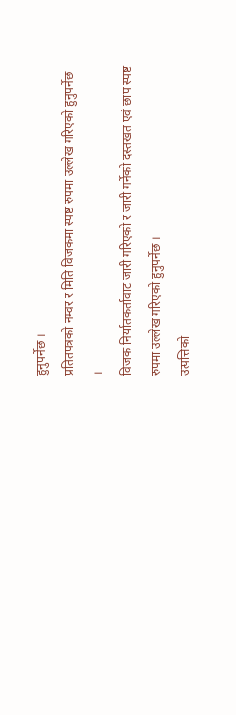हुनुपर्नेछ ।
प्रतितपत्रको नम्वर र मिति विजकमा स्पष्ट रुपमा उल्लेख गरिएको हुनुपर्नेछ ।
विजक निर्यातकर्तावाट जारी गरिएको र जारी गर्नेको दस्तखत एवं छाप स्पष्ट रुपमा उल्लेख गरिएको हुनुपर्नेछ ।
उत्पत्तिको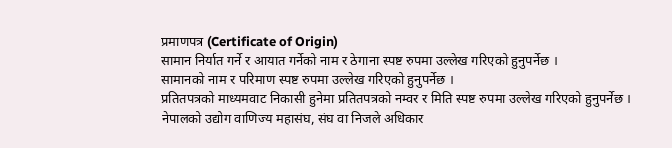प्रमाणपत्र (Certificate of Origin)
सामान निर्यात गर्ने र आयात गर्नेको नाम र ठेगाना स्पष्ट रुपमा उल्लेख गरिएको हुनुपर्नेछ ।
सामानको नाम र परिमाण स्पष्ट रुपमा उल्लेख गरिएको हुनुपर्नेछ ।
प्रतितपत्रको माध्यमवाट निकासी हुनेमा प्रतितपत्रको नम्वर र मिति स्पष्ट रुपमा उल्लेख गरिएको हुनुपर्नेछ ।
नेपालको उद्योग वाणिज्य महासंघ, संघ वा निजले अधिकार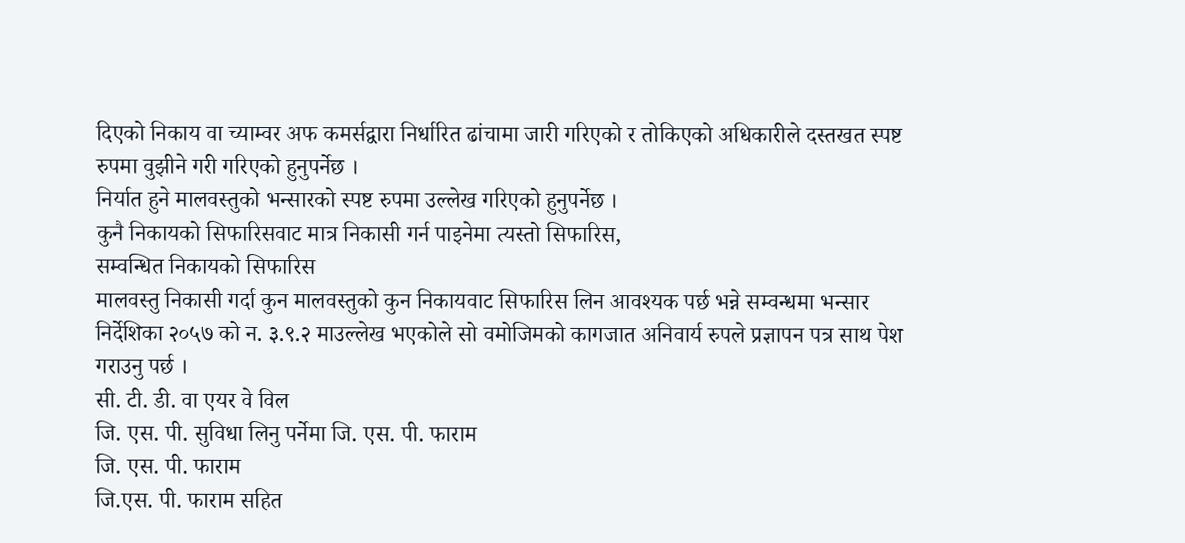दिएको निकाय वा च्याम्वर अफ कमर्सद्वारा निर्धारित ढांचामा जारी गरिएको र तोकिएको अधिकारीले दस्तखत स्पष्ट रुपमा वुझीने गरी गरिएको हुनुपर्नेछ ।
निर्यात हुने मालवस्तुको भन्सारको स्पष्ट रुपमा उल्लेख गरिएको हुनुपर्नेछ ।
कुनै निकायको सिफारिसवाट मात्र निकासी गर्न पाइनेमा त्यस्तो सिफारिस,
सम्वन्धित निकायको सिफारिस
मालवस्तु निकासी गर्दा कुन मालवस्तुको कुन निकायवाट सिफारिस लिन आवश्यक पर्छ भन्ने सम्वन्धमा भन्सार निर्देशिका २०५७ को न. ३.९.२ माउल्लेख भएकोले सो वमोजिमको कागजात अनिवार्य रुपले प्रज्ञापन पत्र साथ पेश गराउनु पर्छ ।
सी. टी. डी. वा एयर वे विल
जि. एस. पी. सुविधा लिनु पर्नेमा जि. एस. पी. फाराम
जि. एस. पी. फाराम
जि.एस. पी. फाराम सहित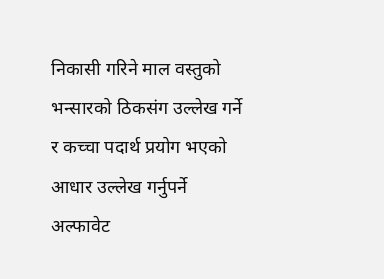निकासी गरिने माल वस्तुको भन्सारको ठिकसंग उल्लेख गर्ने र कच्चा पदार्थ प्रयोग भएको आधार उल्लेख गर्नुपर्ने अल्फावेट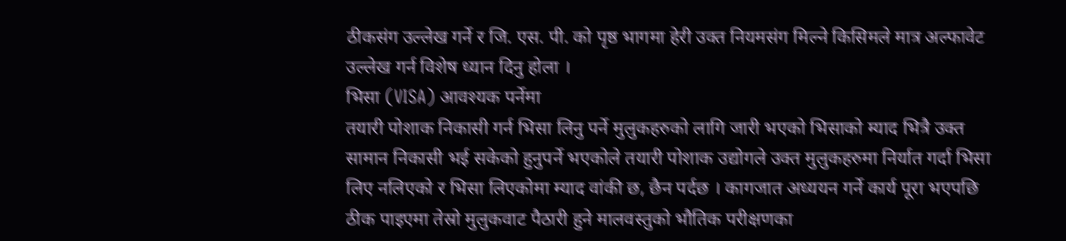ठीकसंग उल्लेख गर्ने र जि. एस. पी. को पृष्ठ भागमा हेरी उक्त नियमसंग मिल्ने किसिमले मात्र अल्फावेट उल्लेख गर्न विशेष ध्यान दिनु होला ।
भिसा (VISA) आवश्यक पर्नेमा
तयारी पोशाक निकासी गर्न भिसा लिनु पर्ने मुलुकहरुको लागि जारी भएको भिसाको म्याद भित्रै उक्त सामान निकासी भई सकेको हुनुपर्ने भएकोले तयारी पोशाक उद्योगले उक्त मुलुकहरुमा निर्यात गर्दा भिसा लिए नलिएको र भिसा लिएकोमा म्याद वांकी छ, छैन पर्दछ । कागजात अध्ययन गर्ने कार्य पूरा भएपछि ठीक पाइएमा तेस्रो मुलुकवाट पैठारी हुने मालवस्तुको भौतिक परीक्षणका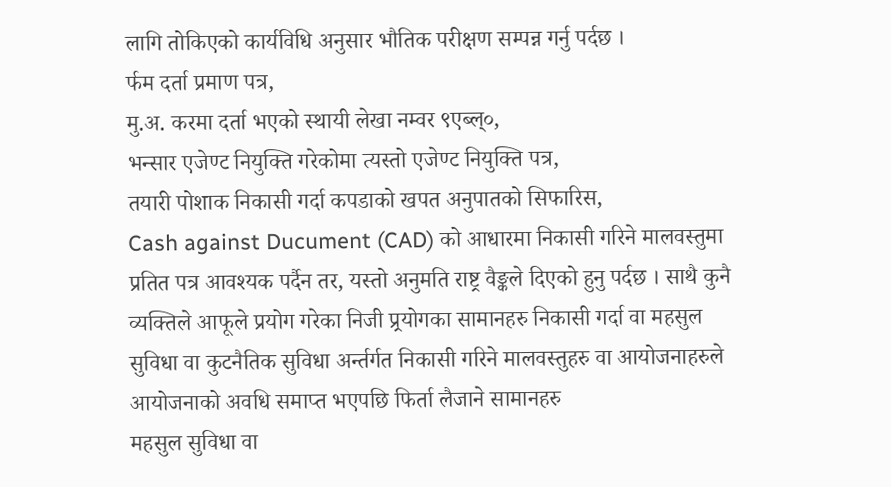लागि तोकिएको कार्यविधि अनुसार भौतिक परीक्षण सम्पन्न गर्नु पर्दछ ।
र्फम दर्ता प्रमाण पत्र,
मु.अ. करमा दर्ता भएको स्थायी लेखा नम्वर ९एब्ल्०,
भन्सार एजेण्ट नियुक्ति गरेकोमा त्यस्तो एजेण्ट नियुक्ति पत्र,
तयारी पोशाक निकासी गर्दा कपडाको खपत अनुपातको सिफारिस,
Cash against Ducument (CAD) को आधारमा निकासी गरिने मालवस्तुमा प्रतित पत्र आवश्यक पर्दैन तर, यस्तो अनुमति राष्ट्र वैङ्कले दिएको हुनु पर्दछ । साथै कुनै व्यक्तिले आफूले प्रयोग गरेका निजी प्र्रयोगका सामानहरु निकासी गर्दा वा महसुल सुविधा वा कुटनैतिक सुविधा अर्न्तर्गत निकासी गरिने मालवस्तुहरु वा आयोजनाहरुले आयोजनाको अवधि समाप्त भएपछि फिर्ता लैजाने सामानहरु
महसुल सुविधा वा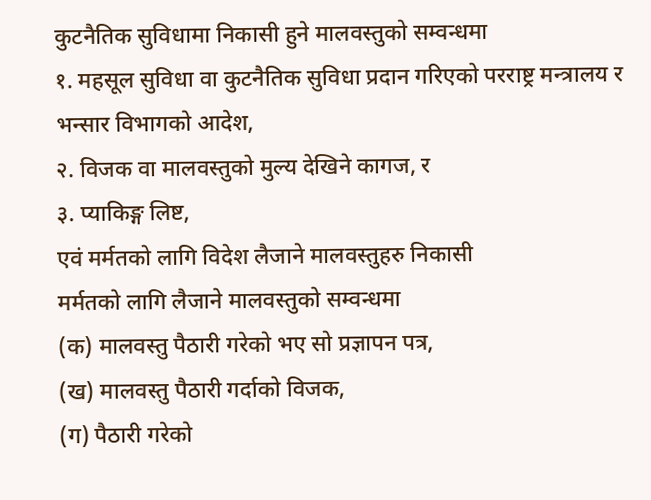कुटनैतिक सुविधामा निकासी हुने मालवस्तुको सम्वन्धमा
१. महसूल सुविधा वा कुटनैतिक सुविधा प्रदान गरिएको परराष्ट्र मन्त्रालय र भन्सार विभागको आदेश,
२. विजक वा मालवस्तुको मुल्य देखिने कागज, र
३. प्याकिङ्ग लिष्ट,
एवं मर्मतको लागि विदेश लैजाने मालवस्तुहरु निकासी
मर्मतको लागि लैजाने मालवस्तुको सम्वन्धमा
(क) मालवस्तु पैठारी गरेको भए सो प्रज्ञापन पत्र,
(ख) मालवस्तु पैठारी गर्दाको विजक,
(ग) पैठारी गरेको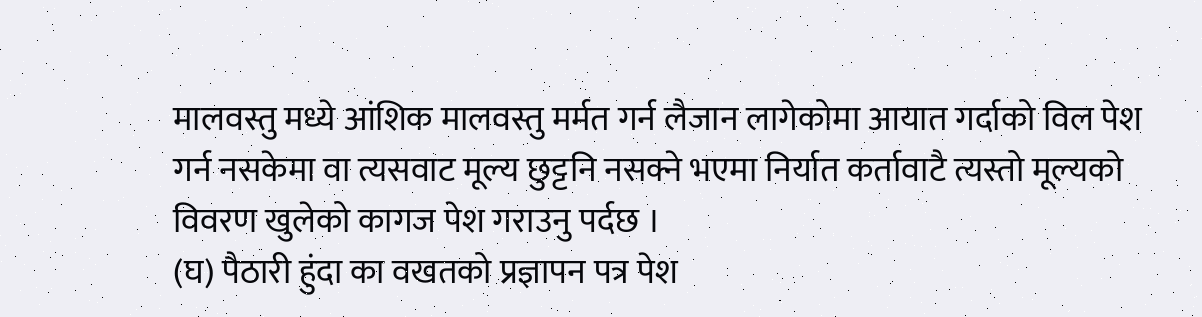मालवस्तु मध्ये आंशिक मालवस्तु मर्मत गर्न लैजान लागेकोमा आयात गर्दाको विल पेश गर्न नसकेमा वा त्यसवाट मूल्य छुट्टनि नसक्ने भएमा निर्यात कर्तावाटै त्यस्तो मूल्यको विवरण खुलेको कागज पेश गराउनु पर्दछ ।
(घ) पैठारी हुंदा का वखतको प्रज्ञापन पत्र पेश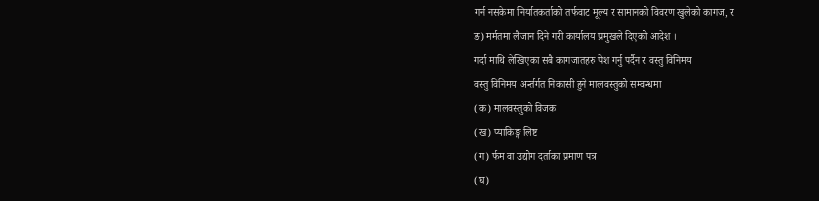गर्न नसकेमा निर्यातकर्ताको तर्फवाट मूल्य र सामानको विवरण खुलेको कागज, र
ङ) मर्मतमा लैजान दिने गरी कार्यालय प्रमुखले दिएको आदेश ।
गर्दा माथि लेखिएका सबै कागजातहरु पेश गर्नु पर्दैन र वस्तु विनिमय
वस्तु विनिमय अर्न्तर्गत निकासी हुने मालवस्तुको सम्वन्धमा
(क) मालवस्तुको विजक
(ख) प्याकिङ्ग लिष्ट
(ग) र्फम वा उद्योग दर्ताका प्रमाण पत्र
(घ)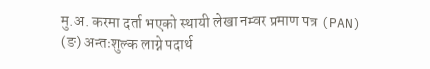मु.अ. करमा दर्ता भएको स्थायी लेखा नम्वर प्रमाण पत्र (PAN)
(ङ) अन्तःशुल्क लाग्ने पदार्थ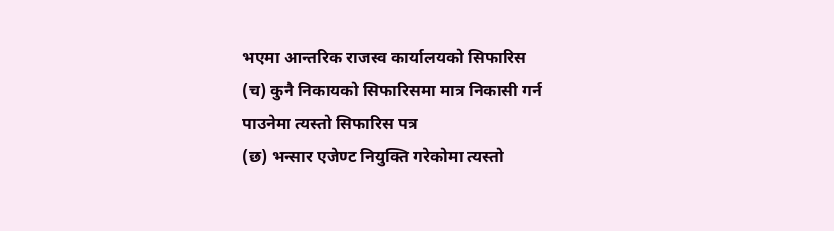भएमा आन्तरिक राजस्व कार्यालयको सिफारिस
(च) कुनै निकायको सिफारिसमा मात्र निकासी गर्न पाउनेमा त्यस्तो सिफारिस पत्र
(छ) भन्सार एजेण्ट नियुक्ति गरेकोमा त्यस्तो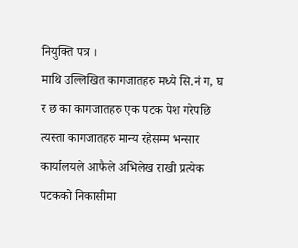नियुक्ति पत्र ।
माथि उल्लिखित कागजातहरु मध्ये सि.नं ग, घ र छ का कागजातहरु एक पटक पेश गरेपछि त्यस्ता कागजातहरु मान्य रहेसम्म भन्सार कार्यालयले आफैले अभिलेख राखी प्रत्येक पटकको निकासीमा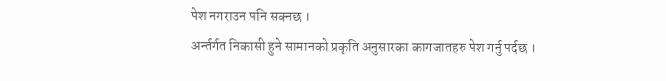पेश नगराउन पनि सक्नछ ।
अर्न्तर्गत निकासी हुने सामानको प्रकृति अनुसारका कागजातहरु पेश गर्नु पर्दछ ।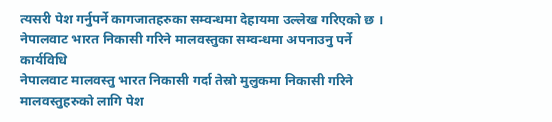त्यसरी पेश गर्नुपर्ने कागजातहरुका सम्वन्धमा देहायमा उल्लेख गरिएको छ ।
नेपालवाट भारत निकासी गरिने मालवस्तुका सम्वन्धमा अपनाउनु पर्ने कार्यविधि
नेपालवाट मालवस्तु भारत निकासी गर्दा तेस्रो मुलुकमा निकासी गरिने मालवस्तुहरुको लागि पेश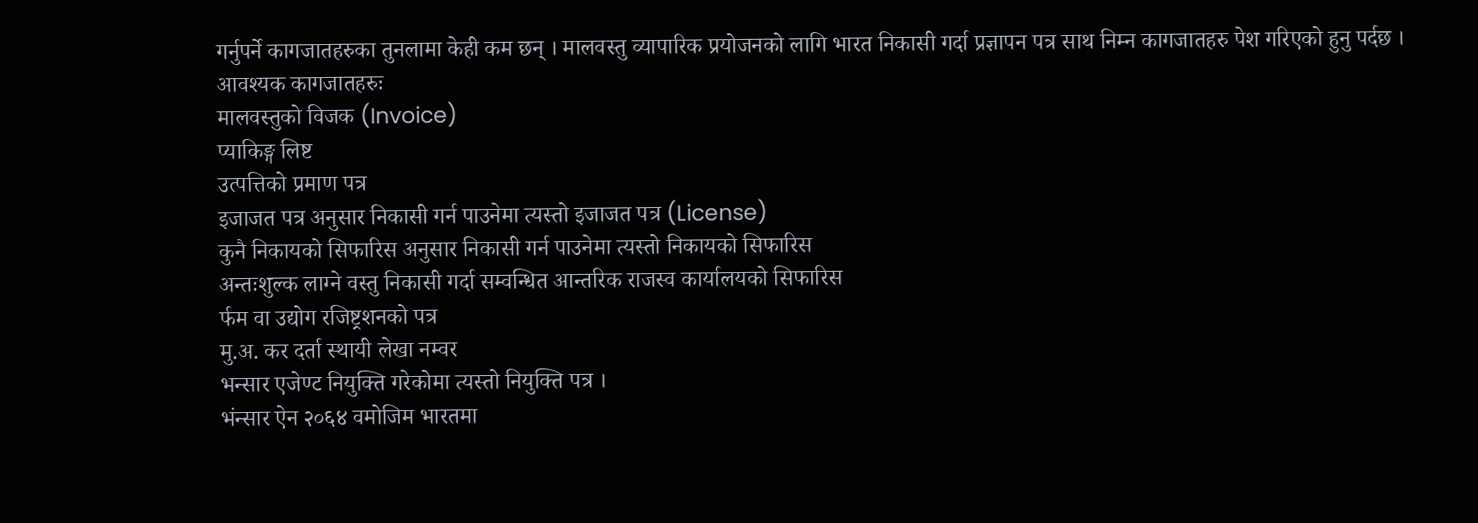गर्नुपर्ने कागजातहरुका तुनलामा केही कम छन् । मालवस्तु व्यापारिक प्रयोजनको लागि भारत निकासी गर्दा प्रज्ञापन पत्र साथ निम्न कागजातहरु पेश गरिएको हुनु पर्दछ ।
आवश्यक कागजातहरुः
मालवस्तुको विजक (Invoice)
प्याकिङ्ग लिष्ट
उत्पत्तिको प्रमाण पत्र
इजाजत पत्र अनुसार निकासी गर्न पाउनेमा त्यस्तो इजाजत पत्र (License)
कुनै निकायको सिफारिस अनुसार निकासी गर्न पाउनेमा त्यस्तो निकायको सिफारिस
अन्तःशुल्क लाग्ने वस्तु निकासी गर्दा सम्वन्धित आन्तरिक राजस्व कार्यालयको सिफारिस
र्फम वा उद्योग रजिष्ट्रशनको पत्र
मु.अ. कर दर्ता स्थायी लेखा नम्वर
भन्सार एजेण्ट नियुक्ति गरेकोमा त्यस्तो नियुक्ति पत्र ।
भंन्सार ऐन २०६४ वमोजिम भारतमा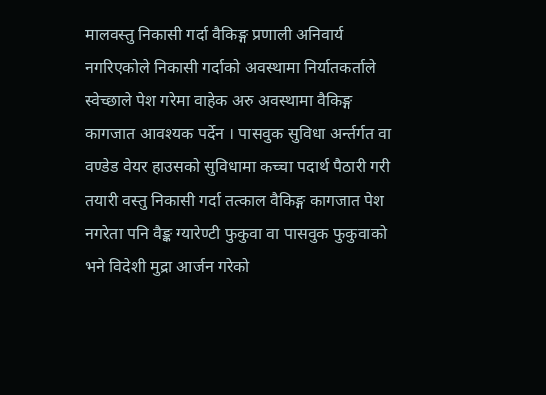मालवस्तु निकासी गर्दा वैकिङ्ग प्रणाली अनिवार्य नगरिएकोले निकासी गर्दाको अवस्थामा निर्यातकर्ताले स्वेच्छाले पेश गरेमा वाहेक अरु अवस्थामा वैकिङ्ग कागजात आवश्यक पर्देन । पासवुक सुविधा अर्न्तर्गत वा वण्डेड वेयर हाउसको सुविधामा कच्चा पदार्थ पैठारी गरी तयारी वस्तु निकासी गर्दा तत्काल वैकिङ्ग कागजात पेश नगरेता पनि वैङ्क ग्यारेण्टी फुकुवा वा पासवुक फुकुवाको भने विदेशी मुद्रा आर्जन गरेको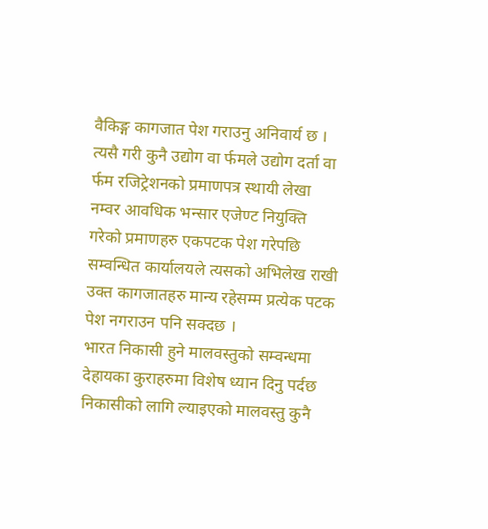वैकिङ्ग कागजात पेश गराउनु अनिवार्य छ । त्यसै गरी कुनै उद्योग वा र्फमले उद्योग दर्ता वा र्फम रजिट्रेशनको प्रमाणपत्र स्थायी लेखा नम्वर आवधिक भन्सार एजेण्ट नियुक्ति गरेको प्रमाणहरु एकपटक पेश गरेपछि सम्वन्धित कार्यालयले त्यसको अभिलेख राखी उक्त कागजातहरु मान्य रहेसम्म प्रत्येक पटक पेश नगराउन पनि सक्दछ ।
भारत निकासी हुने मालवस्तुको सम्वन्धमा देहायका कुराहरुमा विशेष ध्यान दिनु पर्दछ
निकासीको लागि ल्याइएको मालवस्तु कुनै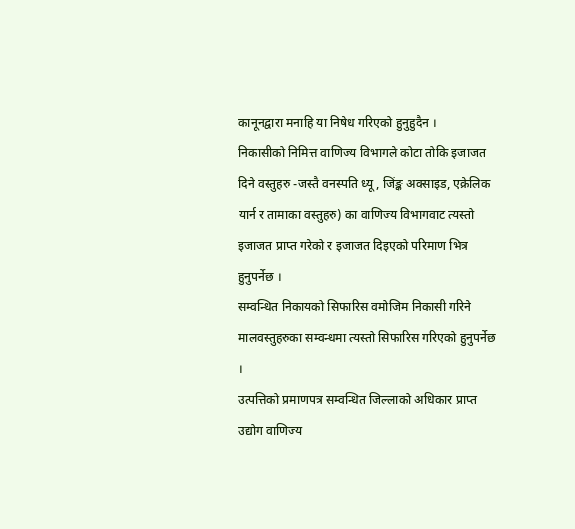कानूनद्वारा मनाहि या निषेध गरिएको हुनुहुदैन ।
निकासीको निमित्त वाणिज्य विभागले कोटा तोकि इजाजत दिने वस्तुहरु -जस्तै वनस्पति ध्यू, जिंङ्क अक्साइड, एक्रेलिक यार्न र तामाका वस्तुहरु) का वाणिज्य विभागवाट त्यस्तो इजाजत प्राप्त गरेको र इजाजत दिइएको परिमाण भित्र हुनुपर्नेछ ।
सम्वन्धित निकायको सिफारिस वमोजिम निकासी गरिने मालवस्तुहरुका सम्वन्धमा त्यस्तो सिफारिस गरिएको हुनुपर्नेछ ।
उत्पत्तिको प्रमाणपत्र सम्वन्धित जिल्लाको अधिकार प्राप्त उद्योग वाणिज्य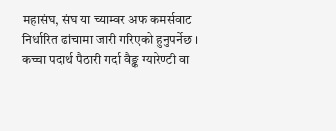महासंघ, संघ या च्याम्वर अफ कमर्सवाट निर्धारित ढांचामा जारी गरिएको हुनुपर्नेछ ।
कच्चा पदार्थ पैठारी गर्दा वैङ्क ग्यारेण्टी वा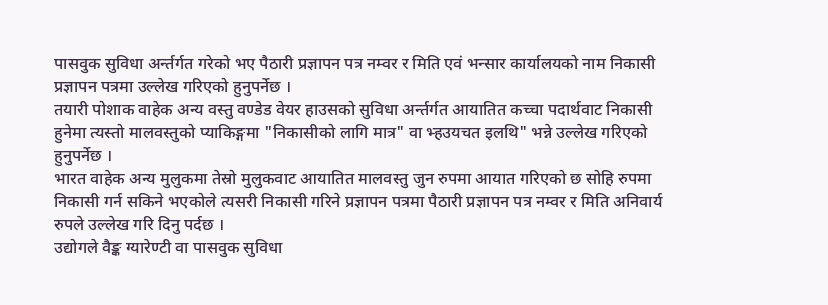पासवुक सुविधा अर्न्तर्गत गरेको भए पैठारी प्रज्ञापन पत्र नम्वर र मिति एवं भन्सार कार्यालयको नाम निकासी प्रज्ञापन पत्रमा उल्लेख गरिएको हुनुपर्नेछ ।
तयारी पोशाक वाहेक अन्य वस्तु वण्डेड वेयर हाउसको सुविधा अर्न्तर्गत आयातित कच्चा पदार्थवाट निकासी हुनेमा त्यस्तो मालवस्तुको प्याकिङ्गमा "निकासीको लागि मात्र" वा भ्हउयचत इलथि" भन्ने उल्लेख गरिएको हुनुपर्नेछ ।
भारत वाहेक अन्य मुलुकमा तेस्रो मुलुकवाट आयातित मालवस्तु जुन रुपमा आयात गरिएको छ सोहि रुपमा निकासी गर्न सकिने भएकोले त्यसरी निकासी गरिने प्रज्ञापन पत्रमा पैठारी प्रज्ञापन पत्र नम्वर र मिति अनिवार्य रुपले उल्लेख गरि दिनु पर्दछ ।
उद्योगले वैङ्क ग्यारेण्टी वा पासवुक सुविधा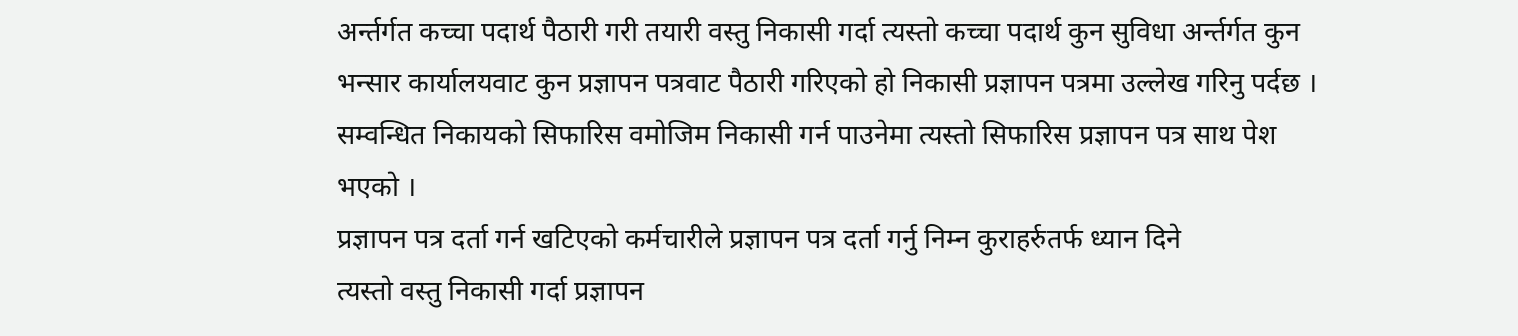अर्न्तर्गत कच्चा पदार्थ पैठारी गरी तयारी वस्तु निकासी गर्दा त्यस्तो कच्चा पदार्थ कुन सुविधा अर्न्तर्गत कुन भन्सार कार्यालयवाट कुन प्रज्ञापन पत्रवाट पैठारी गरिएको हो निकासी प्रज्ञापन पत्रमा उल्लेख गरिनु पर्दछ ।
सम्वन्धित निकायको सिफारिस वमोजिम निकासी गर्न पाउनेमा त्यस्तो सिफारिस प्रज्ञापन पत्र साथ पेश भएको ।
प्रज्ञापन पत्र दर्ता गर्न खटिएको कर्मचारीले प्रज्ञापन पत्र दर्ता गर्नु निम्न कुराहर्रुतर्फ ध्यान दिने
त्यस्तो वस्तु निकासी गर्दा प्रज्ञापन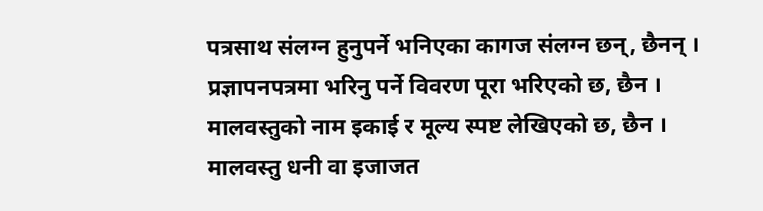पत्रसाथ संलग्न हुनुपर्ने भनिएका कागज संलग्न छन्, छैनन् ।
प्रज्ञापनपत्रमा भरिनु पर्ने विवरण पूरा भरिएको छ, छैन ।
मालवस्तुको नाम इकाई र मूल्य स्पष्ट लेखिएको छ, छैन ।
मालवस्तु धनी वा इजाजत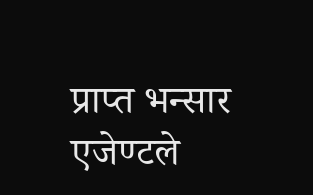प्राप्त भन्सार एजेण्टले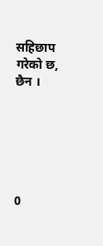सहिछाप गरेको छ, छैन ।






0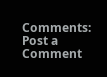Comments:
Post a Comment